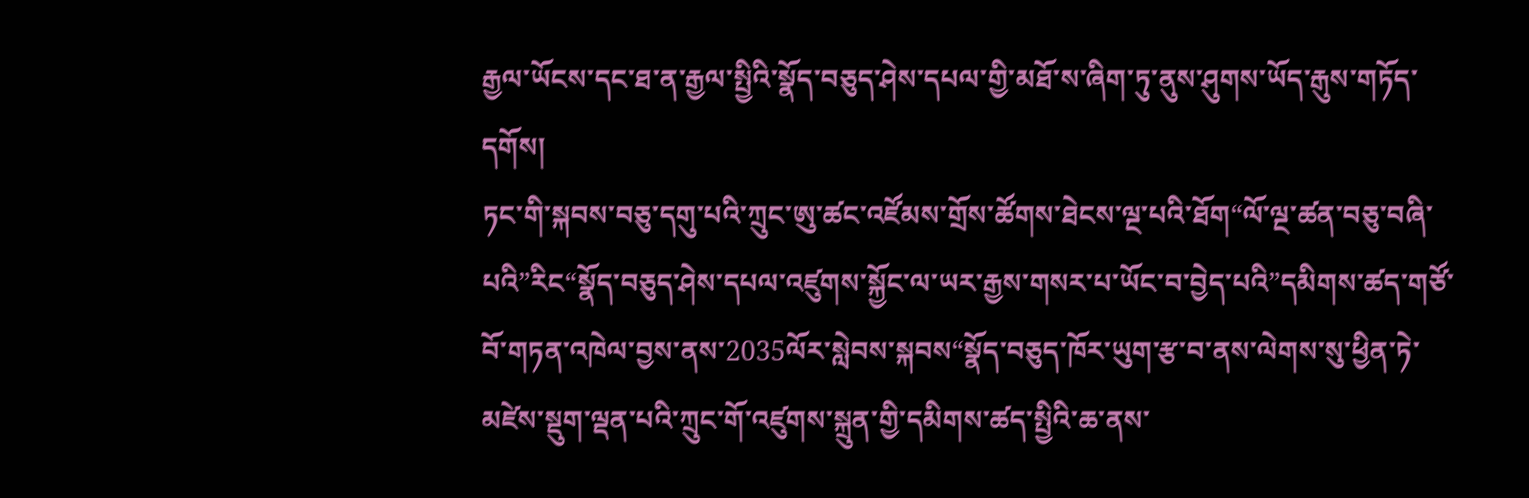རྒྱལ་ཡོངས་དང་ཐ་ན་རྒྱལ་སྤྱིའི་སྣོད་བཅུད་ཤེས་དཔལ་གྱི་མཐོ་ས་ཞིག་ཏུ་ནུས་ཤུགས་ཡོད་རྒུས་གཏོད་དགོས།
ཏང་གི་སྐབས་བཅུ་དགུ་པའི་ཀྲུང་ཨུ་ཚང་འཛོམས་གྲོས་ཚོགས་ཐེངས་ལྔ་པའི་ཐོག“ལོ་ལྔ་ཚན་བཅུ་བཞི་པའི”རིང“སྣོད་བཅུད་ཤེས་དཔལ་འཛུགས་སྐྱོང་ལ་ཡར་རྒྱས་གསར་པ་ཡོང་བ་བྱེད་པའི”དམིགས་ཚད་གཙོ་བོ་གཏན་འཁེལ་བྱས་ནས་2035ལོར་སླེབས་སྐབས“སྣོད་བཅུད་ཁོར་ཡུག་རྩ་བ་ནས་ལེགས་སུ་ཕྱིན་ཏེ་མཛེས་སྡུག་ལྡན་པའི་ཀྲུང་གོ་འཛུགས་སྐྲུན་གྱི་དམིགས་ཚད་སྤྱིའི་ཆ་ནས་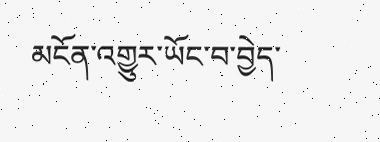མངོན་འགྱུར་ཡོང་བ་བྱེད་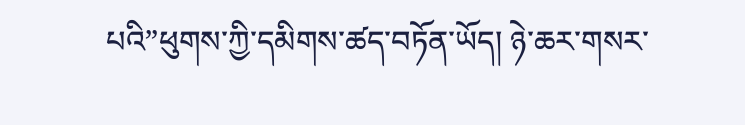པའི”ཕུགས་ཀྱི་དམིགས་ཚད་བཏོན་ཡོད། ཉེ་ཆར་གསར་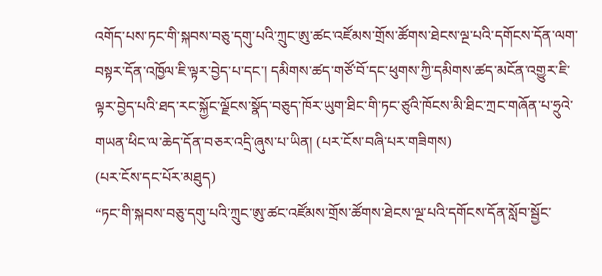འགོད་པས་ཏང་གི་སྐབས་བཅུ་དགུ་པའི་ཀྲུང་ཨུ་ཚང་འཛོམས་གྲོས་ཚོགས་ཐེངས་ལྔ་པའི་དགོངས་དོན་ལག་བསྟར་དོན་འཁྱོལ་ཇི་ལྟར་བྱེད་པ་དང་། དམིགས་ཚད་གཙོ་བོ་དང་ཕུགས་ཀྱི་དམིགས་ཚད་མངོན་འགྱུར་ཇི་ལྟར་བྱེད་པའི་ཐད་རང་སྐྱོང་ལྗོངས་སྣོད་བཅུད་ཁོར་ཡུག་ཐིང་གི་ཏང་ཙུའི་ཁོངས་མི་ཐིང་ཀྲང་གཞོན་པ་ཧྲུའེ་གཡན་ཕིང་ལ་ཆེད་དོན་བཅར་འདྲི་ཞུས་པ་ཡིན། (པར་ངོས་བཞི་པར་གཟིགས)
(པར་ངོས་དང་པོར་མཐུད)
“ཏང་གི་སྐབས་བཅུ་དགུ་པའི་ཀྲུང་ཨུ་ཚང་འཛོམས་གྲོས་ཚོགས་ཐེངས་ལྔ་པའི་དགོངས་དོན་སློབ་སྦྱོང་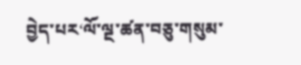བྱེད་པར‘ལོ་ལྔ་ཚན་བཅུ་གསུམ་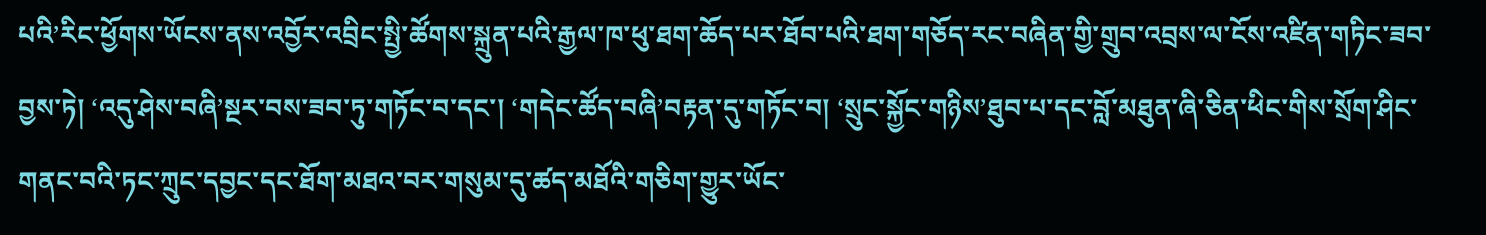པའི’རིང་ཕྱོགས་ཡོངས་ནས་འབྱོར་འབྲིང་སྤྱི་ཚོགས་སྐྲུན་པའི་རྒྱལ་ཁ་ཕུ་ཐག་ཆོད་པར་ཐོབ་པའི་ཐག་གཅོད་རང་བཞིན་གྱི་གྲུབ་འབྲས་ལ་ངོས་འཛིན་གཏིང་ཟབ་བྱས་ཏེ། ‘འདུ་ཤེས་བཞི’སྔར་བས་ཟབ་ཏུ་གཏོང་བ་དང་། ‘གདེང་ཚོད་བཞི’བརྟན་དུ་གཏོང་བ། ‘སྲུང་སྐྱོང་གཉིས’ཐུབ་པ་དང་བློ་མཐུན་ཞི་ཅིན་ཕིང་གིས་སྲོག་ཤིང་གནང་བའི་ཏང་ཀྲུང་དབྱང་དང་ཐོག་མཐའ་བར་གསུམ་དུ་ཚད་མཐོའི་གཅིག་གྱུར་ཡོང་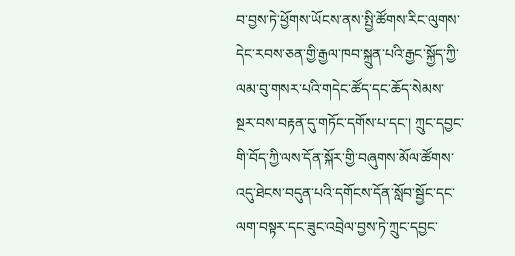བ་བྱས་ཏེ་ཕྱོགས་ཡོངས་ནས་སྤྱི་ཚོགས་རིང་ལུགས་དེང་རབས་ཅན་གྱི་རྒྱལ་ཁབ་སྐྲུན་པའི་རྒྱང་སྐྱོད་ཀྱི་ལམ་བུ་གསར་པའི་གདེང་ཚོད་དང་ཆོད་སེམས་སྔར་བས་བརྟན་དུ་གཏོང་དགོས་པ་དང་། ཀྲུང་དབྱང་གི་བོད་ཀྱི་ལས་དོན་སྐོར་གྱི་བཞུགས་མོལ་ཚོགས་འདུ་ཐེངས་བདུན་པའི་དགོངས་དོན་སློབ་སྦྱོང་དང་ལག་བསྟར་དང་ཟུང་འབྲེལ་བྱས་ཏེ་ཀྲུང་དབྱང་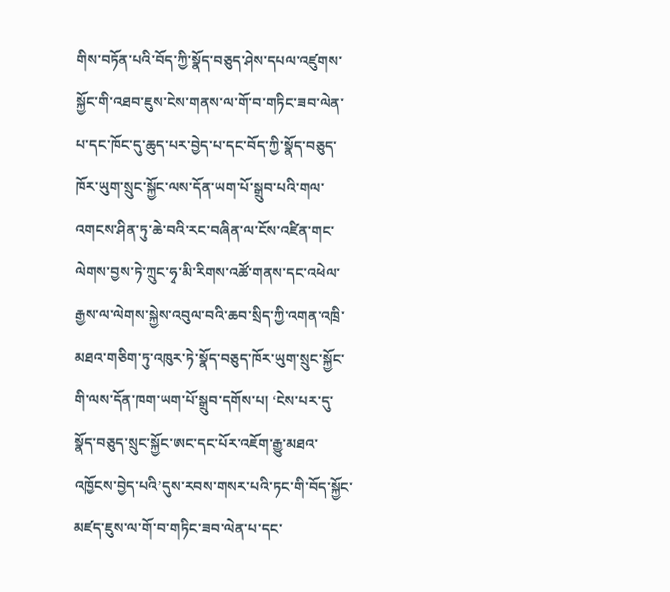གིས་བཏོན་པའི་བོད་ཀྱི་སྣོད་བཅུད་ཤེས་དཔལ་འཛུགས་སྐྱོང་གི་འཐབ་ཇུས་ངེས་གནས་ལ་གོ་བ་གཏིང་ཟབ་ལེན་པ་དང་ཁོང་དུ་ཆུད་པར་བྱེད་པ་དང་བོད་ཀྱི་སྣོད་བཅུད་ཁོར་ཡུག་སྲུང་སྐྱོང་ལས་དོན་ཡག་པོ་སྒྲུབ་པའི་གལ་འགངས་ཤིན་ཏུ་ཆེ་བའི་རང་བཞིན་ལ་ངོས་འཛིན་གང་ལེགས་བྱས་ཏེ་ཀྲུང་ཧྭ་མི་རིགས་འཚོ་གནས་དང་འཕེལ་རྒྱས་ལ་ལེགས་སྐྱེས་འབུལ་བའི་ཆབ་སྲིད་ཀྱི་འགན་འཁྲི་མཐའ་གཅིག་ཏུ་འཁུར་ཏེ་སྣོད་བཅུད་ཁོར་ཡུག་སྲུང་སྐྱོང་གི་ལས་དོན་ཁག་ཡག་པོ་སྒྲུབ་དགོས་པ། ‘ངེས་པར་དུ་སྣོད་བཅུད་སྲུང་སྐྱོང་ཨང་དང་པོར་འཇོག་རྒྱུ་མཐའ་འཁྱོངས་བྱེད་པའི’དུས་རབས་གསར་པའི་ཏང་གི་བོད་སྐྱོང་མཛད་ཇུས་ལ་གོ་བ་གཏིང་ཟབ་ལེན་པ་དང་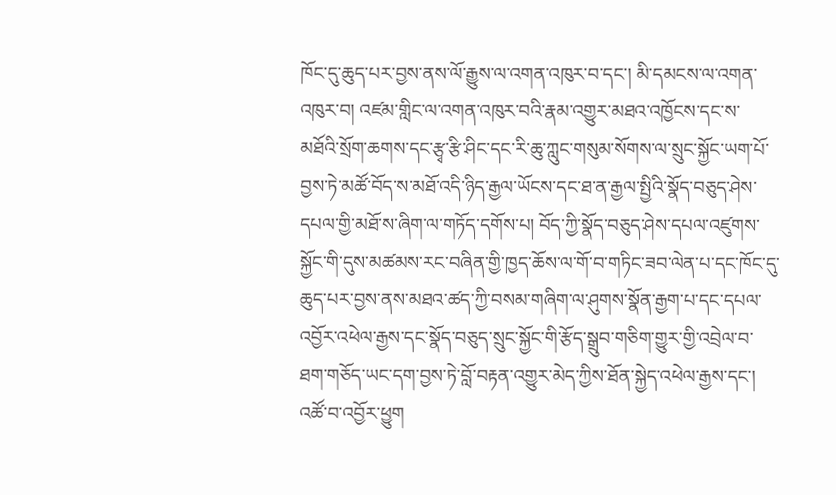ཁོང་དུ་ཆུད་པར་བྱས་ནས་ལོ་རྒྱུས་ལ་འགན་འཁུར་བ་དང་། མི་དམངས་ལ་འགན་འཁུར་བ། འཛམ་གླིང་ལ་འགན་འཁུར་བའི་རྣམ་འགྱུར་མཐའ་འཁྱོངས་དང་ས་མཐོའི་སྲོག་ཆགས་དང་རྩྭ་རྩི་ཤིང་དང་རི་ཆུ་ཀླུང་གསུམ་སོགས་ལ་སྲུང་སྐྱོང་ཡག་པོ་བྱས་ཏེ་མཚོ་བོད་ས་མཐོ་འདི་ཉིད་རྒྱལ་ཡོངས་དང་ཐ་ན་རྒྱལ་སྤྱིའི་སྣོད་བཅུད་ཤེས་དཔལ་གྱི་མཐོ་ས་ཞིག་ལ་གཏོད་དགོས་པ། བོད་ཀྱི་སྣོད་བཅུད་ཤེས་དཔལ་འཛུགས་སྐྱོང་གི་དུས་མཚམས་རང་བཞིན་གྱི་ཁྱད་ཆོས་ལ་གོ་བ་གཏིང་ཟབ་ལེན་པ་དང་ཁོང་དུ་ཆུད་པར་བྱས་ནས་མཐའ་ཚད་ཀྱི་བསམ་གཞིག་ལ་ཤུགས་སྣོན་རྒྱག་པ་དང་དཔལ་འབྱོར་འཕེལ་རྒྱས་དང་སྣོད་བཅུད་སྲུང་སྐྱོང་གི་རྩོད་སྒྲུབ་གཅིག་གྱུར་གྱི་འབྲེལ་བ་ཐག་གཅོད་ཡང་དག་བྱས་ཏེ་བློ་བརྟན་འགྱུར་མེད་ཀྱིས་ཐོན་སྐྱེད་འཕེལ་རྒྱས་དང་། འཚོ་བ་འབྱོར་ཕྱུག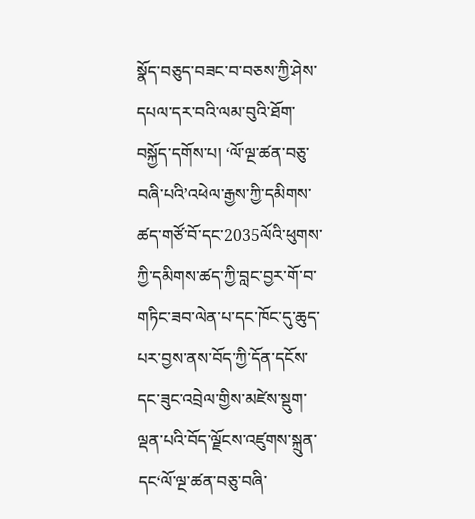སྣོད་བཅུད་བཟང་བ་བཅས་ཀྱི་ཤེས་དཔལ་དར་བའི་ལམ་བུའི་ཐོག་བསྐྱོད་དགོས་པ། ‘ལོ་ལྔ་ཚན་བཅུ་བཞི་པའི’འཕེལ་རྒྱས་ཀྱི་དམིགས་ཚད་གཙོ་བོ་དང་2035ལོའི་ཕུགས་ཀྱི་དམིགས་ཚད་ཀྱི་བླང་བྱར་གོ་བ་གཏིང་ཟབ་ལེན་པ་དང་ཁོང་དུ་ཆུད་པར་བྱས་ནས་བོད་ཀྱི་དོན་དངོས་དང་ཟུང་འབྲེལ་གྱིས་མཛེས་སྡུག་ལྡན་པའི་བོད་ལྗོངས་འཛུགས་སྐྲུན་དང‘ལོ་ལྔ་ཚན་བཅུ་བཞི་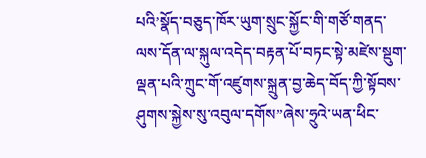པའི’སྣོད་བཅུད་ཁོར་ཡུག་སྲུང་སྐྱོང་གི་གཙོ་གནད་ལས་དོན་ལ་སྐུལ་འདེད་བརྟན་པོ་བཏང་སྟེ་མཛེས་སྡུག་ལྡན་པའི་ཀྲུང་གོ་འཛུགས་སྐྲུན་བྱ་ཆེད་བོད་ཀྱི་སྟོབས་ཤུགས་སྐྱེས་སུ་འབུལ་དགོས”ཞེས་ཧྲུའེ་ཡན་ཕིང་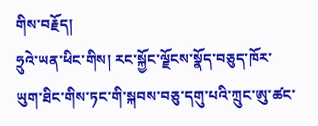གིས་བརྗོད།
ཧྲུའེ་ཡན་ཕིང་གིས། རང་སྐྱོང་ལྗོངས་སྣོད་བཅུད་ཁོར་ཡུག་ཐིང་གིས་ཏང་གི་སྐབས་བཅུ་དགུ་པའི་ཀྲུང་ཨུ་ཚང་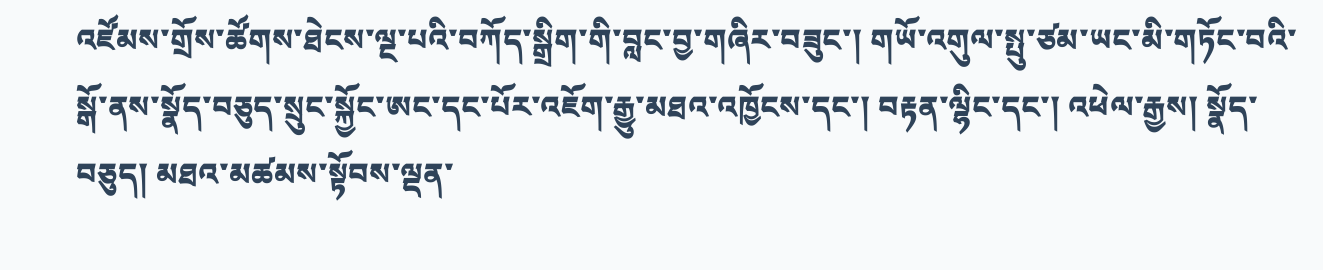འཛོམས་གྲོས་ཚོགས་ཐེངས་ལྔ་པའི་བཀོད་སྒྲིག་གི་བླང་བྱ་གཞིར་བཟུང་། གཡོ་འགུལ་སྤུ་ཙམ་ཡང་མི་གཏོང་བའི་སྒོ་ནས་སྣོད་བཅུད་སྲུང་སྐྱོང་ཨང་དང་པོར་འཇོག་རྒྱུ་མཐའ་འཁྱོངས་དང་། བརྟན་ལྷིང་དང་། འཕེལ་རྒྱས། སྣོད་བཅུད། མཐའ་མཚམས་སྟོབས་ལྡན་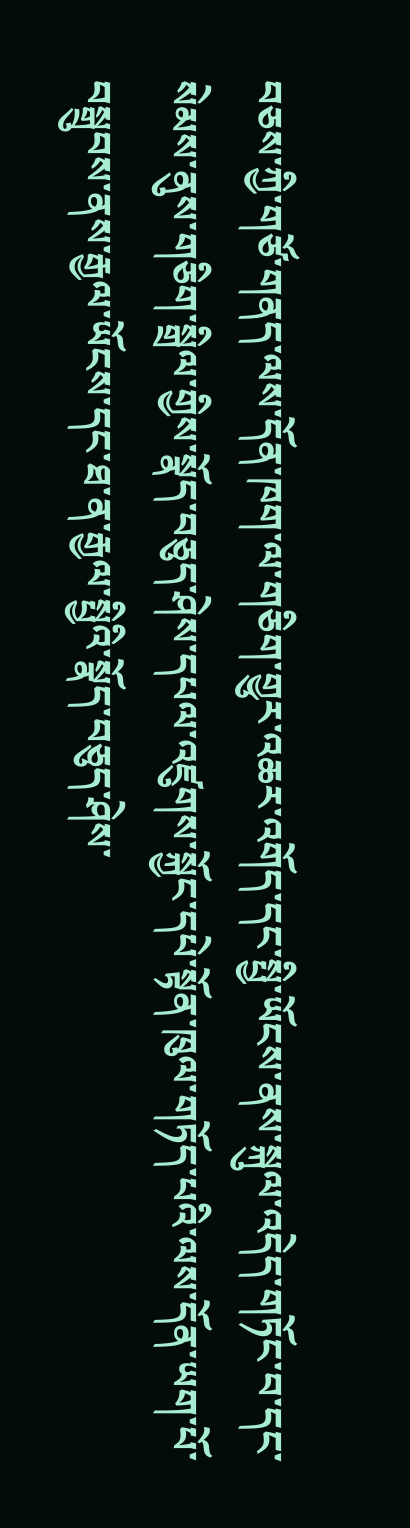བཅས་ཀྱི་གཙོ་གནད་ལས་དོན་ཁག་ལ་གཅིག་གྱུར་འཆར་འགོད་དང་སྤྱི་ཡོངས་ནས་སྐུལ་འདེད་གཏོང་བ་དང་སེམས་ནུས་གཅིག་སྒྲིལ་གྱིས་སྣོད་བཅུད་ཤེས་དཔལ་འཛུགས་སྐྱོང་དཔེ་སྟོན་ཁུལ་གཏོད་པའི་ལས་དོན་ཡག་པོ་བསྒྲུབས་ནས་རྒྱལ་ཡོངས་དང་ཐ་ན་རྒྱལ་སྤྱིའི་སྣོད་བཅུད་ཤེས་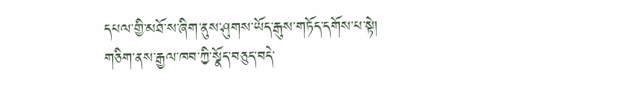དཔལ་གྱི་མཐོ་ས་ཞིག་ནུས་ཤུགས་ཡོད་རྒུས་གཏོད་དགོས་པ་སྟེ།
གཅིག་ནས་རྒྱལ་ཁབ་ཀྱི་སྣོད་བཅུད་བདེ་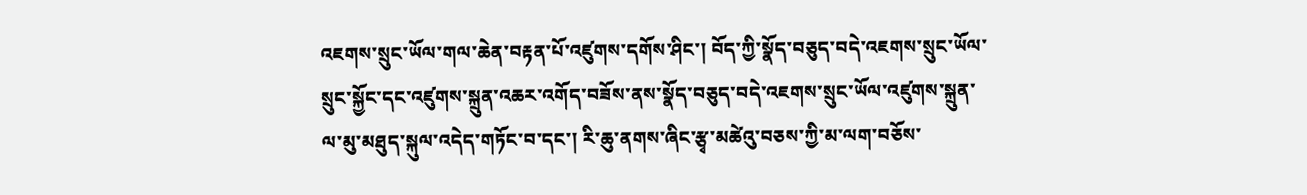འཇགས་སྲུང་ཡོལ་གལ་ཆེན་བརྟན་པོ་འཛུགས་དགོས་ཤིང་། བོད་ཀྱི་སྣོད་བཅུད་བདེ་འཇགས་སྲུང་ཡོལ་སྲུང་སྐྱོང་དང་འཛུགས་སྐྲུན་འཆར་འགོད་བཟོས་ནས་སྣོད་བཅུད་བདེ་འཇགས་སྲུང་ཡོལ་འཛུགས་སྐྲུན་ལ་མུ་མཐུད་སྐུལ་འདེད་གཏོང་བ་དང་། རི་ཆུ་ནགས་ཞིང་རྩྭ་མཚེའུ་བཅས་ཀྱི་མ་ལག་བཅོས་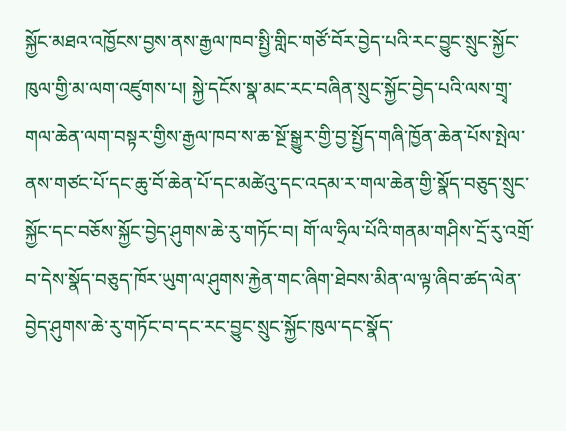སྐྱོང་མཐའ་འཁྱོངས་བྱས་ནས་རྒྱལ་ཁབ་སྤྱི་གླིང་གཙོ་བོར་བྱེད་པའི་རང་བྱུང་སྲུང་སྐྱོང་ཁུལ་གྱི་མ་ལག་འཛུགས་པ། སྐྱེ་དངོས་སྣ་མང་རང་བཞིན་སྲུང་སྐྱོང་བྱེད་པའི་ལས་གྲྭ་གལ་ཆེན་ལག་བསྟར་གྱིས་རྒྱལ་ཁབ་ས་ཆ་སྔོ་སྒྱུར་གྱི་བྱ་སྤྱོད་གཞི་ཁྱོན་ཆེན་པོས་སྤེལ་ནས་གཙང་པོ་དང་ཆུ་བོ་ཆེན་པོ་དང་མཚེའུ་དང་འདམ་ར་གལ་ཆེན་གྱི་སྣོད་བཅུད་སྲུང་སྐྱོང་དང་བཅོས་སྐྱོང་བྱེད་ཤུགས་ཆེ་རུ་གཏོང་བ། གོ་ལ་ཧྲིལ་པོའི་གནམ་གཤིས་དྲོ་རུ་འགྲོ་བ་དེས་སྣོད་བཅུད་ཁོར་ཡུག་ལ་ཤུགས་རྐྱེན་གང་ཞིག་ཐེབས་མིན་ལ་ལྟ་ཞིབ་ཚད་ལེན་བྱེད་ཤུགས་ཆེ་རུ་གཏོང་བ་དང་རང་བྱུང་སྲུང་སྐྱོང་ཁུལ་དང་སྣོད་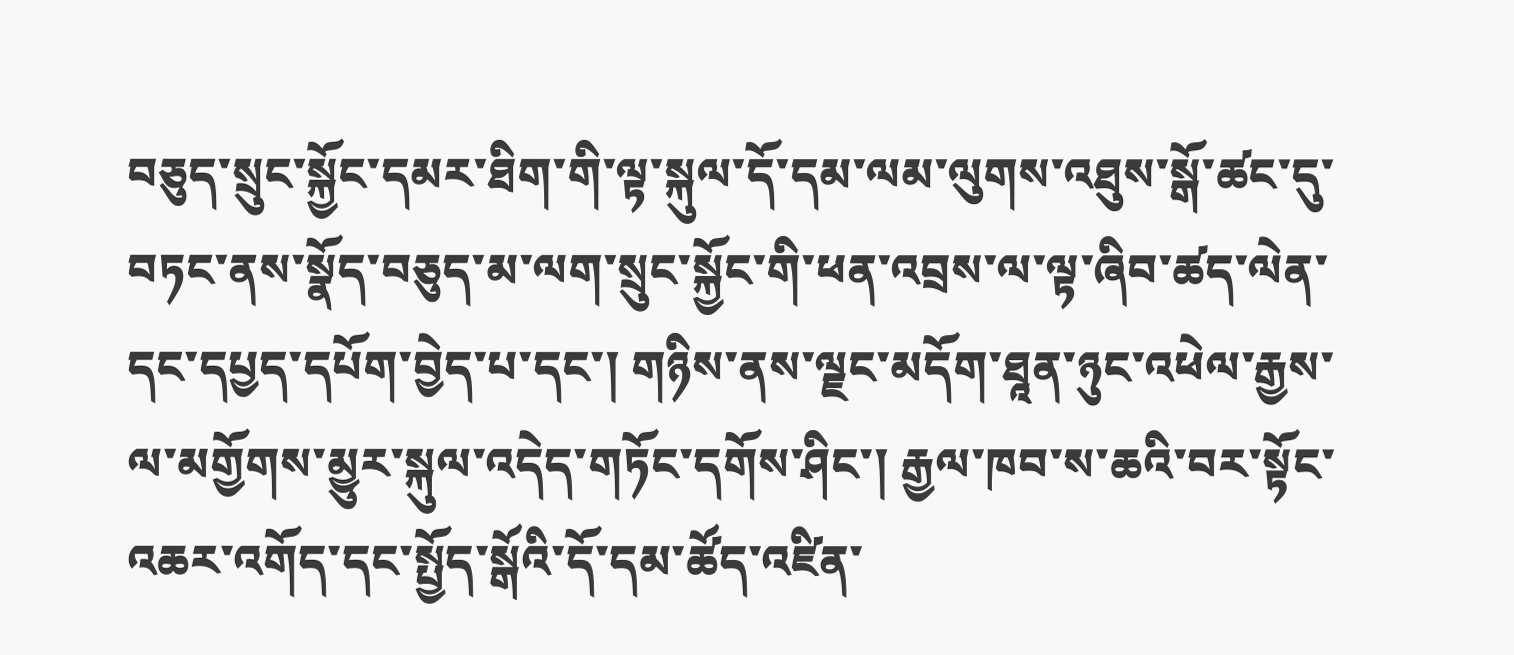བཅུད་སྲུང་སྐྱོང་དམར་ཐིག་གི་ལྟ་སྐུལ་དོ་དམ་ལམ་ལུགས་འཐུས་སྒོ་ཚང་དུ་བཏང་ནས་སྣོད་བཅུད་མ་ལག་སྲུང་སྐྱོང་གི་ཕན་འབྲས་ལ་ལྟ་ཞིབ་ཚད་ལེན་དང་དཔྱད་དཔོག་བྱེད་པ་དང་། གཉིས་ནས་ལྗང་མདོག་ཐཱན་ཉུང་འཕེལ་རྒྱས་ལ་མགྱོགས་མྱུར་སྐུལ་འདེད་གཏོང་དགོས་ཤིང་། རྒྱལ་ཁབ་ས་ཆའི་བར་སྟོང་འཆར་འགོད་དང་སྤྱོད་སྒོའི་དོ་དམ་ཚོད་འཛིན་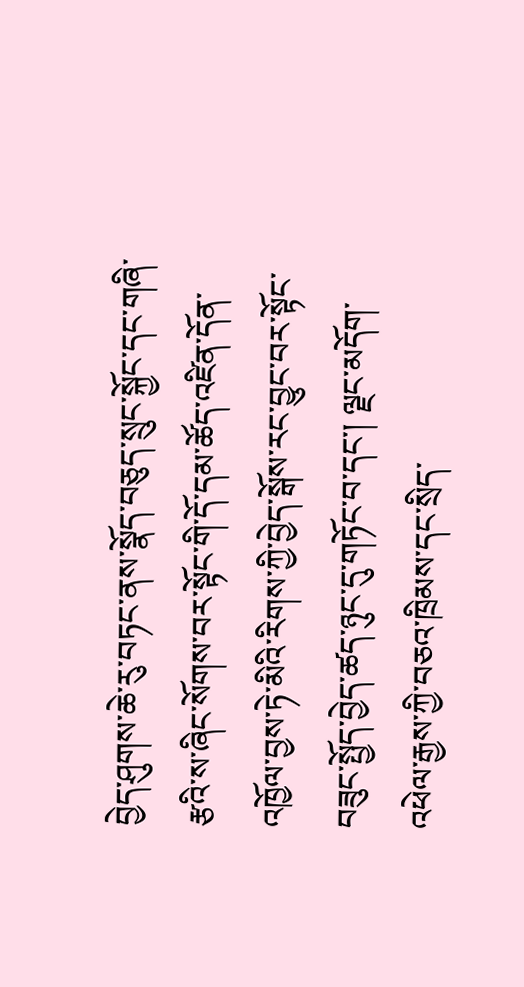བྱེད་ཤུགས་ཆེ་རུ་བཏང་ནས་སྣོད་བཅུད་སྲུང་སྐྱོང་དང་གཞི་རྩའི་ས་ཞིང་སོགས་བར་སྟོང་གི་དོ་དམ་ཚོད་འཛིན་དོན་འཁྱོལ་བྱས་ཏེ་མིའི་རིགས་ཀྱི་བྱེད་སྒོས་རང་བྱུང་བར་སྟོང་བཟུང་སྤྱོད་བྱེད་ཚད་ཉུང་དུ་གཏོང་བ་དང་། ལྗང་མདོག་འཕེལ་རྒྱས་ཀྱི་བཅའ་ཁྲིམས་དང་སྲིད་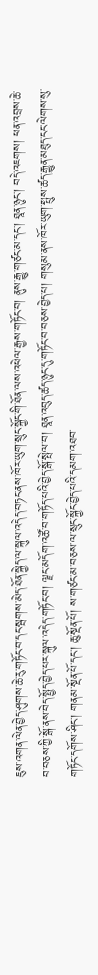ཇུས་འགན་ལེན་བྱེད་ཤུགས་ཆེ་རུ་གཏོང་བ་དང་སྦགས་མེད་ཐོན་སྐྱེད་ལ་སྐུལ་འདེད་བཏང་ནས་ཁོར་ཡུག་སྲུང་སྐྱོང་གི་ཐོན་ལས་འཕེལ་རྒྱས་གཏོང་བ། ནུས་རྒྱུ་གཙང་མ་དང་། ཐཱན་ཉུང་། བདེ་འཇགས། ཕན་འབྲས་ཆེ་བ་བཅས་ཀྱི་སྒོ་ནས་བེད་སྤྱོད་བྱེད་པར་སྐུལ་འདེད་གཏོང་བ། ལྗང་མདོག་འཚོ་བ་གཏོད་པའི་བྱེད་སྒོ་སྤེལ་བ། ཐཱན་འབུད་ཚད་ཉུང་དུ་གཏོང་བ་བཅས་བྱེད་པ། གསུམ་ནས་ཁོར་ཡུག་སྤུས་ཚད་རྒྱུན་མཐུད་ངང་ལེགས་སུ་གཏོང་དགོས་ཤིང་། གནམ་སྔོན་པོ་དང་། ཆུ་སྔོན་པོ། ས་གཙང་མ་བཅས་ལ་སྲུང་སྐྱོང་བྱེད་པའི་དམག་འཐབ་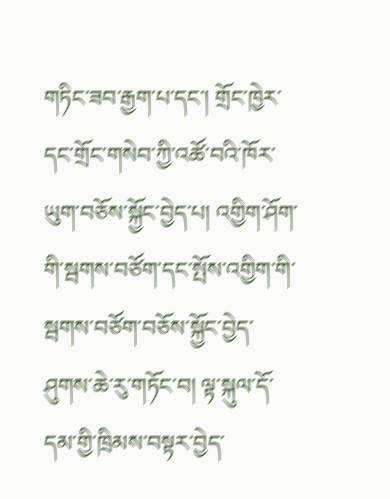གཏིང་ཟབ་རྒྱག་པ་དང་། གྲོང་ཁྱེར་དང་གྲོང་གསེབ་ཀྱི་འཚོ་བའི་ཁོར་ཡུག་བཅོས་སྐྱོང་བྱེད་པ། འགྱིག་ཤོག་གི་སྦགས་བཙོག་དང་སྤོས་འགྱིག་གི་སྦགས་བཙོག་བཅོས་སྐྱོང་བྱེད་ཤུགས་ཆེ་རུ་གཏོང་བ། ལྟ་སྐུལ་དོ་དམ་གྱི་ཁྲིམས་བསྟར་བྱེད་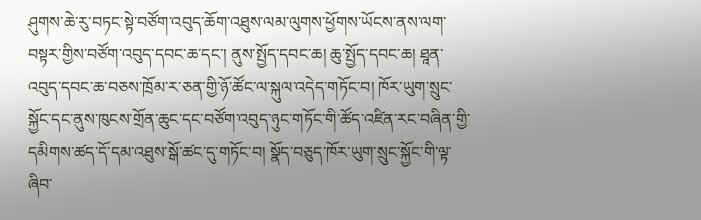ཤུགས་ཆེ་རུ་བཏང་སྟེ་བཙོག་འབུད་ཆོག་འཐུས་ལམ་ལུགས་ཕྱོགས་ཡོངས་ནས་ལག་བསྟར་གྱིས་བཙོག་འབུད་དབང་ཆ་དང་། ནུས་སྤྱོད་དབང་ཆ། ཆུ་སྤྱོད་དབང་ཆ། ཐཱན་འབུད་དབང་ཆ་བཅས་ཁྲོམ་ར་ཅན་གྱི་ཉོ་ཚོང་ལ་སྐུལ་འདེད་གཏོང་བ། ཁོར་ཡུག་སྲུང་སྐྱོང་དང་ནུས་ཁུངས་གྲོན་ཆུང་དང་བཙོག་འབུད་ཉུང་གཏོང་གི་ཚོད་འཛིན་རང་བཞིན་གྱི་དམིགས་ཚད་དོ་དམ་འཐུས་སྒོ་ཚང་དུ་གཏོང་བ། སྣོད་བཅུད་ཁོར་ཡུག་སྲུང་སྐྱོང་གི་ལྟ་ཞིབ་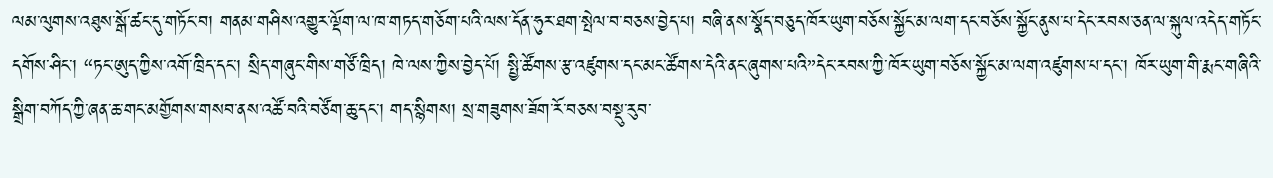ལམ་ལུགས་འཐུས་སྒོ་ཚང་དུ་གཏོང་བ། གནམ་གཤིས་འགྱུར་ལྡོག་ལ་ཁ་གཏད་གཅོག་པའི་ལས་དོན་ཧུར་ཐག་སྤེལ་བ་བཅས་བྱེད་པ། བཞི་ནས་སྣོད་བཅུད་ཁོར་ཡུག་བཅོས་སྐྱོང་མ་ལག་དང་བཅོས་སྐྱོང་ནུས་པ་དེང་རབས་ཅན་ལ་སྐུལ་འདེད་གཏོང་དགོས་ཤིང་། “ཏང་ཨུད་ཀྱིས་འགོ་ཁྲིད་དང་། སྲིད་གཞུང་གིས་གཙོ་ཁྲིད། ཁེ་ལས་ཀྱིས་བྱེད་པོ། སྤྱི་ཚོགས་རྩ་འཛུགས་དང་མང་ཚོགས་དེའི་ནང་ཞུགས་པའི”དེང་རབས་ཀྱི་ཁོར་ཡུག་བཅོས་སྐྱོང་མ་ལག་འཛུགས་པ་དང་། ཁོར་ཡུག་གི་རྨང་གཞིའི་སྒྲིག་བཀོད་ཀྱི་ཞན་ཆ་གང་མགྱོགས་གསབ་ནས་འཚོ་བའི་བཙོག་ཆུ་དང་། གད་སྙིགས། སྲ་གཟུགས་ཟོག་རོ་བཅས་བསྡུ་རུབ་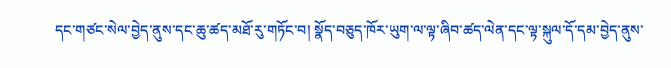དང་གཙང་སེལ་བྱེད་ནུས་དང་ཆུ་ཚད་མཐོ་རུ་གཏོང་བ། སྣོད་བཅུད་ཁོར་ཡུག་ལ་ལྟ་ཞིབ་ཚད་ལེན་དང་ལྟ་སྐུལ་དོ་དམ་བྱེད་ནུས་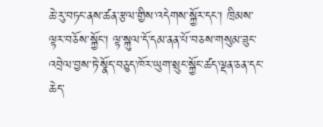ཆེ་རུ་བཏང་ནས་ཚན་རྩལ་གྱིས་འདེགས་སྐྱོར་དང་། ཁྲིམས་ལྟར་བཅོས་སྐྱོང་། ལྟ་སྐུལ་དོ་དམ་ནན་པོ་བཅས་གསུམ་ཟུང་འབྲེལ་བྱས་ཏེ་སྣོད་བཅུད་ཁོར་ཡུག་སྲུང་སྐྱོང་ཚད་ལྡན་ཅན་དང་ཆེད་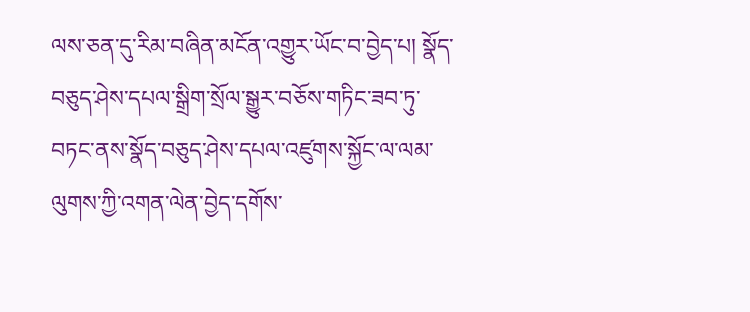ལས་ཅན་དུ་རིམ་བཞིན་མངོན་འགྱུར་ཡོང་བ་བྱེད་པ། སྣོད་བཅུད་ཤེས་དཔལ་སྒྲིག་སྲོལ་སྒྱུར་བཅོས་གཏིང་ཟབ་ཏུ་བཏང་ནས་སྣོད་བཅུད་ཤེས་དཔལ་འཛུགས་སྐྱོང་ལ་ལམ་ལུགས་ཀྱི་འགན་ལེན་བྱེད་དགོས་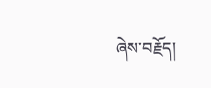ཞེས་བརྗོད།